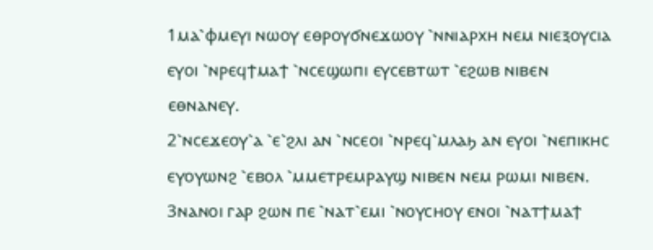1ⲙⲁ⳿ⲫⲙⲉⲩⲓ ⲛⲱⲟⲩ ⲉⲑⲣⲟⲩϭⲛⲉϫⲱⲟⲩ ⳿ⲛⲛⲓⲁⲣⲭⲏ ⲛⲉⲙ ⲛⲓⲉⲝⲟⲩⲥⲓⲁ ⲉⲩⲟⲓ ⳿ⲛⲣⲉϥϯⲙⲁϯ ⳿ⲛⲥⲉϣⲱⲡⲓ ⲉⲩⲥⲉⲃⲧⲱⲧ ⳿ⲉϩⲱⲃ ⲛⲓⲃⲉⲛ ⲉⲑⲛⲁⲛⲉⲩ.
2⳿ⲛⲥⲉϫⲉⲟⲩ⳿ⲁ ⳿ⲉ⳿ϩⲗⲓ ⲁⲛ ⳿ⲛⲥⲉⲟⲓ ⳿ⲛⲣⲉϥ⳿ⲙⲗⲁϧ ⲁⲛ ⲉⲩⲟⲓ ⳿ⲛⲉⲡⲓⲕⲏⲥ ⲉⲩⲟⲩⲱⲛϩ ⳿ⲉⲃⲟⲗ ⳿ⲙⲙⲉⲧⲣⲉⲙⲣⲁⲩϣ ⲛⲓⲃⲉⲛ ⲛⲉⲙ ⲣⲱⲙⲓ ⲛⲓⲃⲉⲛ.
3ⲛⲁⲛⲟⲓ ⲅⲁⲣ ϩⲱⲛ ⲡⲉ ⳿ⲛⲁⲧ⳿ⲉⲙⲓ ⳿ⲛⲟⲩⲥⲏⲟⲩ ⲉⲛⲟⲓ ⳿ⲛⲁⲧϯⲙⲁϯ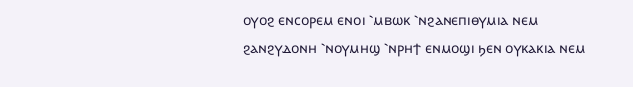ⲟⲩⲟϩ ⲉⲛⲥⲟⲣⲉⲙ ⲉⲛⲟⲓ ⳿ⲙⲃⲱⲕ ⳿ⲛϩⲁⲛⲉⲡⲓⲑⲩⲙⲓⲁ ⲛⲉⲙ ϩⲁⲛϩⲩⲇⲟⲛⲏ ⳿ⲛⲟⲩⲙⲏϣ ⳿ⲛⲣⲏϯ ⲉⲛⲙⲟϣⲓ ϧⲉⲛ ⲟⲩⲕⲁⲕⲓⲁ ⲛⲉⲙ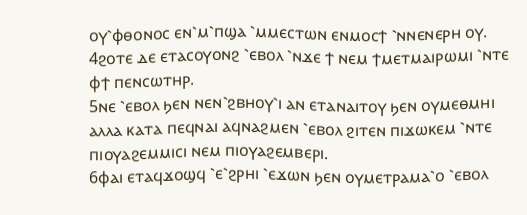ⲟⲩ⳿ⲫⲑⲟⲛⲟⲥ ⲉⲛ⳿ⲙ⳿ⲡϣⲁ ⳿ⲙⲙⲉⲥⲧⲱⲛ ⲉⲛⲙⲟⲥϯ ⳿ⲛⲛⲉⲛⲉⲣⲏ ⲟⲩ.
4ϩⲟⲧⲉ ⲇⲉ ⲉⲧⲁⲥⲟⲩⲟⲛϩ ⳿ⲉⲃⲟⲗ ⳿ⲛϫⲉ ϯ ⲛⲉⲙ ϯⲙⲉⲧⲙⲁⲓⲣⲱⲙⲓ ⳿ⲛⲧⲉ ⲫϯ ⲡⲉⲛⲥⲱⲧⲏⲣ.
5ⲛⲉ ⳿ⲉⲃⲟⲗ ϧⲉⲛ ⲛⲉⲛ⳿ϩⲃⲏⲟⲩ⳿ⲓ ⲁⲛ ⲉⲧⲁⲛⲁⲓⲧⲟⲩ ϧⲉⲛ ⲟⲩⲙⲉⲑⲙⲏⲓ ⲁⲗⲗⲁ ⲕⲁⲧⲁ ⲡⲉϥⲛⲁⲓ ⲁϥⲛⲁϩⲙⲉⲛ ⳿ⲉⲃⲟⲗ ϩⲓⲧⲉⲛ ⲡⲓϫⲱⲕⲉⲙ ⳿ⲛⲧⲉ ⲡⲓⲟⲩⲁϩⲉⲙⲙⲓⲥⲓ ⲛⲉⲙ ⲡⲓⲟⲩⲁϩⲉⲙⲃⲉⲣⲓ.
6ⲫⲁⲓ ⲉⲧⲁϥϫⲟϣϥ ⳿ⲉ⳿ϩⲣⲏⲓ ⳿ⲉϫⲱⲛ ϧⲉⲛ ⲟⲩⲙⲉⲧⲣⲁⲙⲁ⳿ⲟ ⳿ⲉⲃⲟⲗ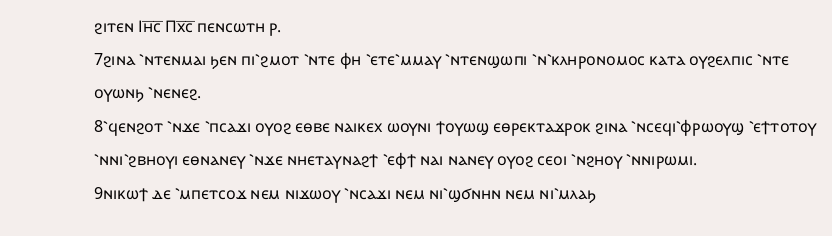ϩⲓⲧⲉⲛ Ⲓⲏ̅ⲥ̅ Ⲡⲭ̅ⲥ̅ ⲡⲉⲛⲥⲱⲧⲏ ⲣ.
7ϩⲓⲛⲁ ⳿ⲛⲧⲉⲛⲙⲁⲓ ϧⲉⲛ ⲡⲓ⳿ϩⲙⲟⲧ ⳿ⲛⲧⲉ ⲫⲏ ⳿ⲉⲧⲉ⳿ⲙⲙⲁⲩ ⳿ⲛⲧⲉⲛϣⲱⲡⲓ ⳿ⲛ⳿ⲕⲗⲏⲣⲟⲛⲟⲙⲟⲥ ⲕⲁⲧⲁ ⲟⲩϩⲉⲗⲡⲓⲥ ⳿ⲛⲧⲉ ⲟⲩⲱⲛϧ ⳿ⲛⲉⲛⲉϩ.
8⳿ϥⲉⲛϩⲟⲧ ⳿ⲛϫⲉ ⳿ⲡⲥⲁϫⲓ ⲟⲩⲟϩ ⲉⲑⲃⲉ ⲛⲁⲓⲕⲉⲭ ⲱⲟⲩⲛⲓ ϯⲟⲩⲱϣ ⲉⲑⲣⲉⲕⲧⲁϫⲣⲟⲕ ϩⲓⲛⲁ ⳿ⲛⲥⲉϥⲓ⳿ⲫⲣⲱⲟⲩϣ ⳿ⲉϯⲧⲟⲧⲟⲩ ⳿ⲛⲛⲓ⳿ϩⲃⲏⲟⲩⲓ ⲉⲑⲛⲁⲛⲉⲩ ⳿ⲛϫⲉ ⲛⲏⲉⲧⲁⲩⲛⲁϩϯ ⳿ⲉⲫϯ ⲛⲁⲓ ⲛⲁⲛⲉⲩ ⲟⲩⲟϩ ⲥⲉⲟⲓ ⳿ⲛϩⲏⲟⲩ ⳿ⲛⲛⲓⲣⲱⲙⲓ.
9ⲛⲓⲕⲱϯ ⲇⲉ ⳿ⲙⲡⲉⲧⲥⲟϫ ⲛⲉⲙ ⲛⲓϫⲱⲟⲩ ⳿ⲛⲥⲁϫⲓ ⲛⲉⲙ ⲛⲓ⳿ϣϭⲛⲏⲛ ⲛⲉⲙ ⲛⲓ⳿ⲙⲗⲁϧ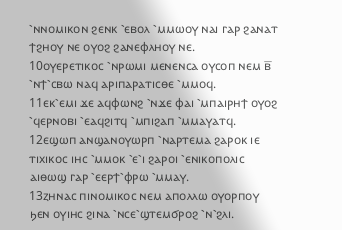⳿ⲛⲛⲟⲙⲓⲕⲟⲛ ϩⲉⲛⲕ ⳿ⲉⲃⲟⲗ ⳿ⲙⲙⲱⲟⲩ ⲛⲁⲓ ⲅⲁⲣ ϩⲁⲛⲁⲧ ϯϩⲏⲟⲩ ⲛⲉ ⲟⲩⲟϩ ϩⲁⲛⲉⲫⲗⲏⲟⲩ ⲛⲉ.
10ⲟⲩⲉⲣⲉⲧⲓⲕⲟⲥ ⳿ⲛⲣⲱⲙⲓ ⲙⲉⲛⲉⲛⲥⲁ ⲟⲩⲥⲟⲡ ⲛⲉⲙ ⲃ̅ ⳿ⲛϯ⳿ⲥⲃⲱ ⲛⲁϥ ⲁⲣⲓⲡⲁⲣⲁⲧⲓⲥⲑⲉ ⳿ⲙⲙⲟϥ.
11ⲉⲕ⳿ⲉⲙⲓ ϫⲉ ⲁϥⲫⲱⲛϩ ⳿ⲛϫⲉ ⲫⲁⲓ ⳿ⲙⲡⲁⲓⲣⲏϯ ⲟⲩⲟϩ ⳿ϥⲉⲣⲛⲟⲃⲓ ⳿ⲉⲁϥϩⲓⲧϥ ⳿ⲙⲡⲓϩⲁⲡ ⳿ⲙⲙⲁⲩⲁⲧϥ.
12ⲉϣⲱⲡ ⲁⲛϣⲁⲛⲟⲩⲱⲣⲡ ⳿ⲛⲁⲣⲧⲉⲙⲁ ϩⲁⲣⲟⲕ ⲓⲉ ⲧⲓⲭⲓⲕⲟⲥ ⲓⲏⲥ ⳿ⲙⲙⲟⲕ ⳿ⲉ⳿ⲓ ϩⲁⲣⲟⲓ ⳿ⲉⲛⲓⲕⲟⲡⲟⲗⲓⲥ ⲁⲓⲑⲱϣ ⲅⲁⲣ ⳿ⲉⲉⲣϯ⳿ⲫⲣⲱ ⳿ⲙⲙⲁⲩ.
13ⲍⲏⲛⲁⲥ ⲡⲓⲛⲟⲙⲓⲕⲟⲥ ⲛⲉⲙ ⲁⲡⲟⲗⲗⲱ ⲟⲩⲟⲣⲡⲟⲩ ϧⲉⲛ ⲟⲩⲓⲏⲥ ϩⲓⲛⲁ ⳿ⲛⲥⲉ⳿ϣⲧⲉⲙϭⲣⲟϩ ⳿ⲛ⳿ϩⲗⲓ.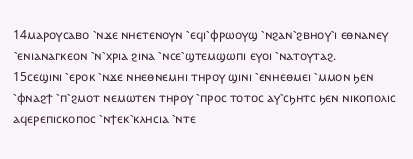14ⲙⲁⲣⲟⲩⲥⲁⲃⲟ ⳿ⲛϫⲉ ⲛⲏⲉⲧⲉⲛⲟⲩⲛ ⳿ⲉϥⲓ⳿ⲫⲣⲱⲟⲩϣ ⳿ⲛϩⲁⲛ⳿ϩⲃⲏⲟⲩ⳿ⲓ ⲉⲑⲛⲁⲛⲉⲩ ⳿ⲉⲛⲓⲁⲛⲁⲅⲕⲉⲟⲛ ⳿ⲛ⳿ⲭⲣⲓⲁ ϩⲓⲛⲁ ⳿ⲛⲥⲉ⳿ϣⲧⲉⲙϣⲱⲡⲓ ⲉⲩⲟⲓ ⳿ⲛⲁⲧⲟⲩⲧⲁϩ.
15ⲥⲉϣⲓⲛⲓ ⳿ⲉⲣⲟⲕ ⳿ⲛϫⲉ ⲛⲏⲉⲑⲛⲉⲙⲏⲓ ⲧⲏⲣⲟⲩ ϣⲓⲛⲓ ⳿ⲉⲛⲏⲉⲑⲙⲉⲓ ⳿ⲙⲙⲟⲛ ϧⲉⲛ ⳿ⲫⲛⲁϩϯ ⳿ⲡ⳿ϩⲙⲟⲧ ⲛⲉⲙⲱⲧⲉⲛ ⲧⲏⲣⲟⲩ ⳿ⲡⲣⲟⲥ ⲧⲟⲧⲟⲥ ⲁⲩ⳿ⲥϧⲏⲧⲥ ϧⲉⲛ ⲛⲓⲕⲟⲡⲟⲗⲓⲥ ⲁϥⲉⲣⲉⲡⲓⲥⲕⲟⲡⲟⲥ ⳿ⲛϯⲉⲕ⳿ⲕⲗⲏⲥⲓⲁ ⳿ⲛⲧⲉ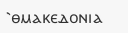⳿ⲑⲙⲁⲕⲉⲇⲟⲛⲓⲁ